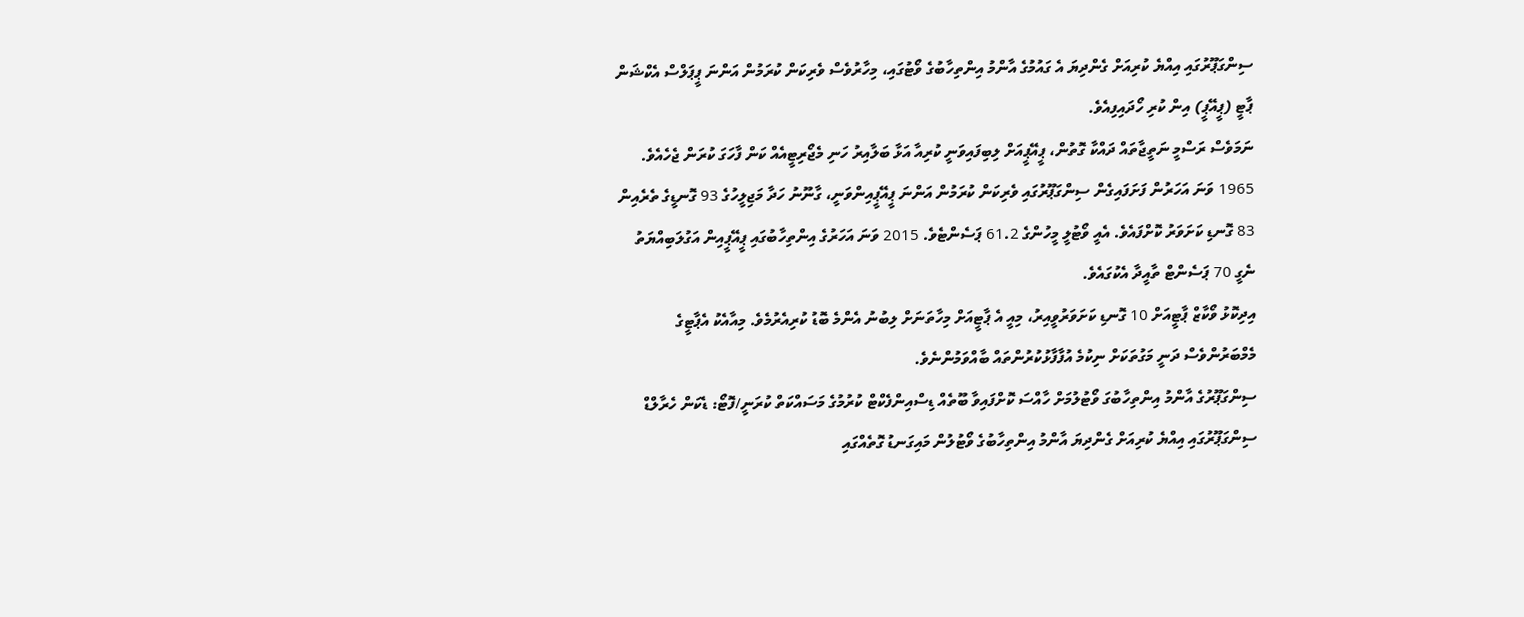ސިންގަޕޫރުގައި އިއްޔެ ކުރިއަށް ގެންދިޔަ އެ ގައުމުގެ އާންމު އިންތިހާބުގެ ވޯޓުގައި، މިހާރުވެސް ވެރިކަން ކުރަމުން އަންނަ ޕީޕަލްސް އެކްޝަން ޕާޓީ (ޕީއޭޕީ) އިން ކުރި ހޯދައިފިއެވެ.
ނަމަވެސް ރަސްމީ ނަތީޖާތައް ދައްކާ ގޮތުން، ޕީއޭޕީއަށް ލިބިފައިވަނީ ކުރިއާ އަޅާ ބަލާއިރު ހަނި މެޖޯރިޓީއެއް ކަން ފާހަގަ ކުރަން ޖެހެއެވެ.
1965 ވަނަ އަހަރުން ފަށަފައިގެން ސިންގަޕޫރުގައި ވެރިކަން ކުރަމުން އަންނަ ޕީއޭޕީއިންވަނީ، ގާނޫނު ހަދާ މަޖިލީހުގެ 93 ގޮނޑީގެ ތެރެއިން 83 ގޮނޑި ކަށަވަރު ކޮށްފައެވެ. އެއީ ވޯޓުލީ މީހުންގެ 61.2 ޕަސެންޓެވެ. 2015 ވަނަ އަހަރުގެ އިންތިހާބުގައި ޕީއޭޕީއިން އަގުލަބިއްޔަތު ނެގީ 70 ޕަސެންޓް ތާއީދާ އެކުގައެވެ.
އިދިކޮޅު ވޯކާޒް ޕާޓީއަށް 10 ގޮނޑި ކަށަވަރުވީއިރު، މިއީ އެ ޕާޓީއަށް މިހާތަނަށް ލިބުނު އެންމެ ބޮޑު ކުރިއެރުމެވެ. މިއާއެކު އެޕާޓީގެ މެމްބަރުންވެސް ދަނީ މަގުތަކަށް ނިކުމެ އުފާފާޅުކުރުންތައް ބާއްވަމުންނެވެ.
ސިންގަޕޫރުގެ އާންމު އިންތިހާބުގަ ވޯޓުލުމަށް ހާއްސަ ކޮށްފައިވާ ބޫތެއް ޑިސްއިންފެކްޓް ކުރުމުގެ މަސައްކަތް ކުރަނީ/ފޮޓޯ: ޑެކަން ހެރާލްޑް
ސިންގަޕޫރުގައި އިއްޔެ ކުރިއަށް ގެންދިޔަ އާންމު އިންތިހާބުގެ ވޯޓުލުން މައިގަނޑު ގޮތެއްގައި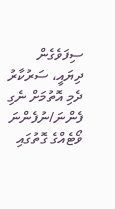ސިފަވެގެން ދިޔައީ، ސަރުކާރު ދެމި އޮތުމަށް ނެގި ފެންނަ/ނުފެންނަ ވޯޓެއްގެ ގޮތުގައި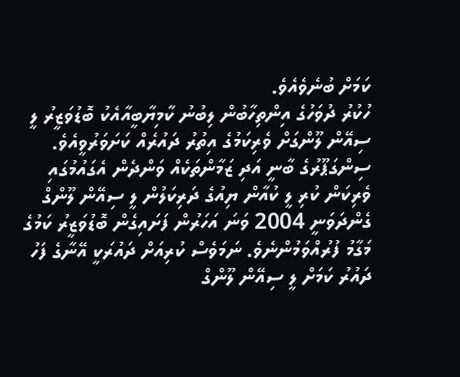ކަމަށް ބުނެވެއެވެ.
ހުކުރު ދުވަހުގެ އިންތިހާބުން ލިބުނު ކާމިޔާބީއާއެކު ބޮޑުވަޒީރު ލީ ސިއޭން ލޫންގަށް ވެރިކަމުގެ އިތުރު ދައުރެއް ކަށަވަރުވީއެވެ. ސިންގަޕޫރުގެ ބާނީ އަދި ޒަމާންތަކެއް ވަންދެން އެގައުމުގައި ވެރިކަން ކުރި ލީ ކުއާން ޔިއުގެ ދަރިކަލުން ލީ ސިއޭން ލޫންގް ގެންދަވަނީ 2004 ވަނަ އަހަރުން ފަށައިގެން ބޮޑުވަޒީރު ކަމުގެ މަގާމު ފުރުއްވަމުންނެވެ. ނަމަވެސް ކުރިއަށް ދައުރަކީ އޭނާގެ ފަހު ދައުރު ކަމަށް ލީ ސިއޭން ލޫންގް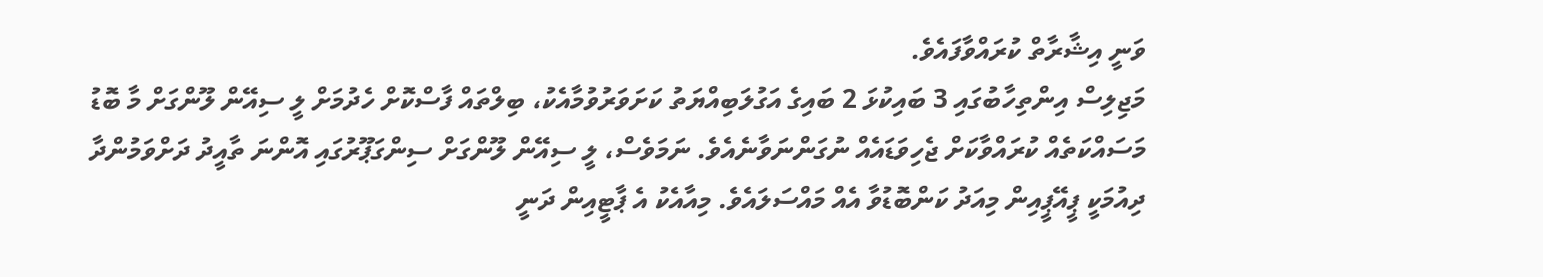ވަނީ އިޝާރާތް ކުރައްވާފައެވެ.
މަޖިލިސް އިންތިހާބުގައި 3 ބައިކުޅަ 2 ބައިގެ އަގުލަބިއްޔަތު ކަށަވަރުވުމާއެކު، ބިލްތައް ފާސްކޮށް ހެދުމަށް ލީ ސިއޭން ލޫންގަށް މާ ބޮޑު މަސައްކަތެއް ކުރައްވާކަށް ޖެހިވަޑައެއް ނުގަންނަވާނެއެވެ. ނަމަވެސް، ލީ ސިއޭން ލޫންގަށް ސިންގަޕޫރުގައި އޮންނަ ތާއީދު ދަށްވަމުންދާ ދިއުމަކީ ޕީއޭޕީއިން މިއަދު ކަންބޮޑުވާ އެއް މައްސަލައެވެ. މިއާއެކު އެ ޕާޓީއިން ދަނީ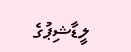ލީޑާޝިޕުގެ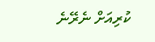ކުރިއަށް ނެރޭނެ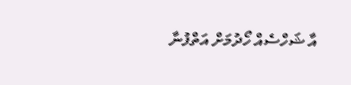އާ ޝަހްސެއް ހޯދުމަށް އަތްފުނާ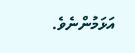އަޅަމުންނެވެ.